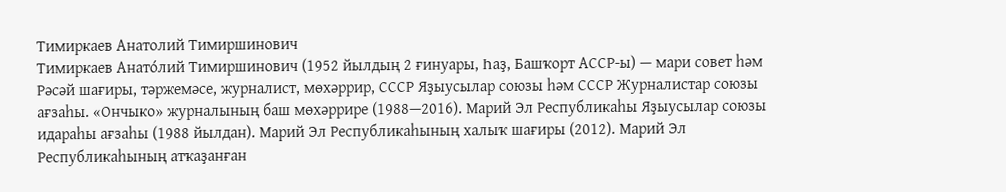Тимиркаев Анатолий Тимиршинович
Тимиркаев Анатóлий Тимиршинович (1952 йылдың 2 ғинуары, Һаҙ, Башҡорт АССР-ы) — мари совет һәм Рәсәй шағиры, тәржемәсе, журналист, мөхәррир, СССР Яҙыусылар союзы һәм СССР Журналистар союзы ағзаһы. «Ончыко» журналының баш мөхәррире (1988—2016). Марий Эл Республикаһы Яҙыусылар союзы идараһы ағзаһы (1988 йылдан). Марий Эл Республикаһының халыҡ шағиры (2012). Марий Эл Республикаһының атҡаҙанған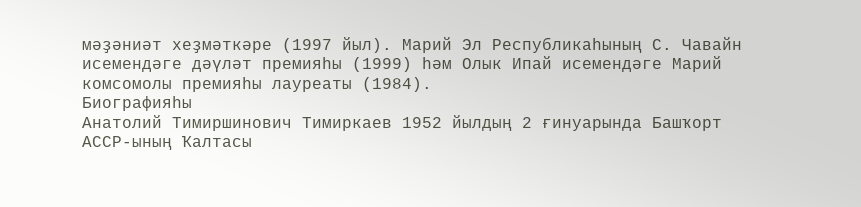мәҙәниәт хеҙмәткәре (1997 йыл). Марий Эл Республикаһының С. Чавайн исемендәге дәүләт премияһы (1999) һәм Олык Ипай исемендәге Марий комсомолы премияһы лауреаты (1984).
Биографияһы
Анатолий Тимиршинович Тимиркаев 1952 йылдың 2 ғинуарында Башҡорт АССР-ының Ҡалтасы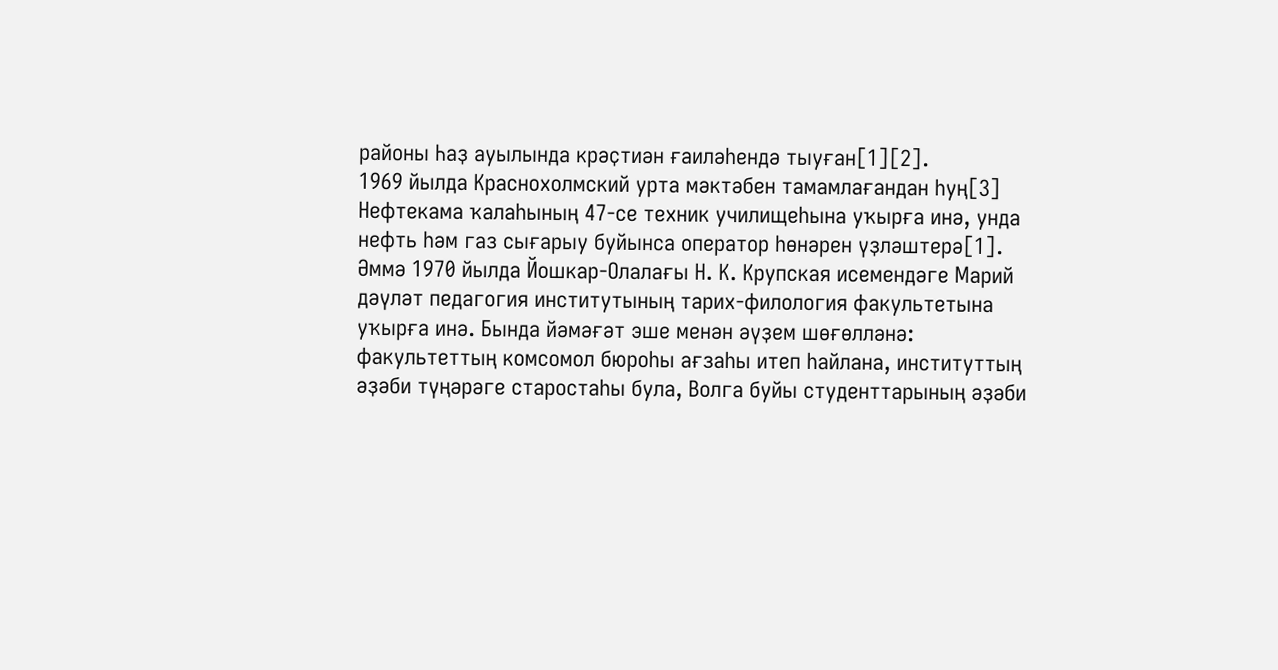районы Һаҙ ауылында крәҫтиән ғаиләһендә тыуған[1][2].
1969 йылда Краснохолмский урта мәктәбен тамамлағандан һуң[3] Нефтекама ҡалаһының 47-се техник училищеһына уҡырға инә, унда нефть һәм газ сығарыу буйынса оператор һөнәрен үҙләштерә[1].
Әммә 1970 йылда Йошкар-Олалағы Н. К. Крупская исемендәге Марий дәүләт педагогия институтының тарих-филология факультетына уҡырға инә. Бында йәмәғәт эше менән әүҙем шөғөлләнә: факультеттың комсомол бюроһы ағзаһы итеп һайлана, институттың әҙәби түңәрәге старостаһы була, Волга буйы студенттарының әҙәби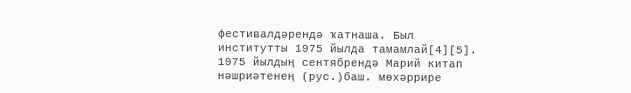фестивалдәрендә ҡатнаша. Был институтты 1975 йылда тамамлай[4][5].
1975 йылдың сентябрендә Марий китап нәшриәтенең (рус.)баш. мөхәррире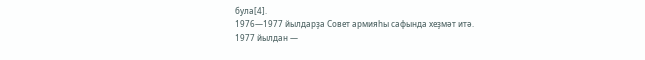була[4].
1976—1977 йылдарҙа Совет армияһы сафында хеҙмәт итә.
1977 йылдан —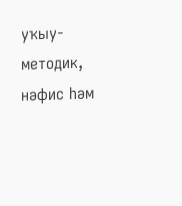уҡыу-методик, нәфис һәм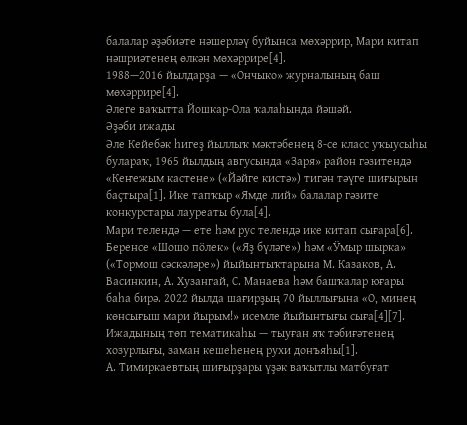балалар әҙәбиәте нәшерләү буйынса мөхәррир, Мари китап нәшриәтенең өлкән мөхәррире[4].
1988—2016 йылдарҙа — «Ончыко» журналының баш мөхәррире[4].
Әлеге ваҡытта Йошкар-Ола ҡалаһында йәшәй.
Әҙәби ижады
Әле Кейебәк һигеҙ йыллыҡ мәктәбенең 8-се класс уҡыусыһы булараҡ, 1965 йылдың авгусында «Заря» район гәзитендә «Кеҥежым кастене» («Йәйге кистә») тигән тәүге шиғырын баҫтыра[1]. Ике тапҡыр «Ямде лий» балалар гәзите конкурстары лауреаты була[4].
Мари телендә — ете һәм рус телендә ике китап сығара[6]. Беренсе «Шошо пӧлек» («Яҙ бүләге») һәм «Ӱмыр шырка» («Тормош сәскәләре») йыйынтыҡтарына М. Казаков, А. Васинкин, А. Хузангай, С. Манаева һәм башҡалар юғары баһа бирә. 2022 йылда шағирҙың 70 йыллығына «О, минең көнсығыш мари йырым!» исемле йыйынтығы сыға[4][7].
Ижадының төп тематикаһы — тыуған яҡ тәбиғәтенең хозурлығы, заман кешеһенең рухи донъяһы[1].
А. Тимиркаевтың шиғырҙары үҙәк ваҡытлы матбуғат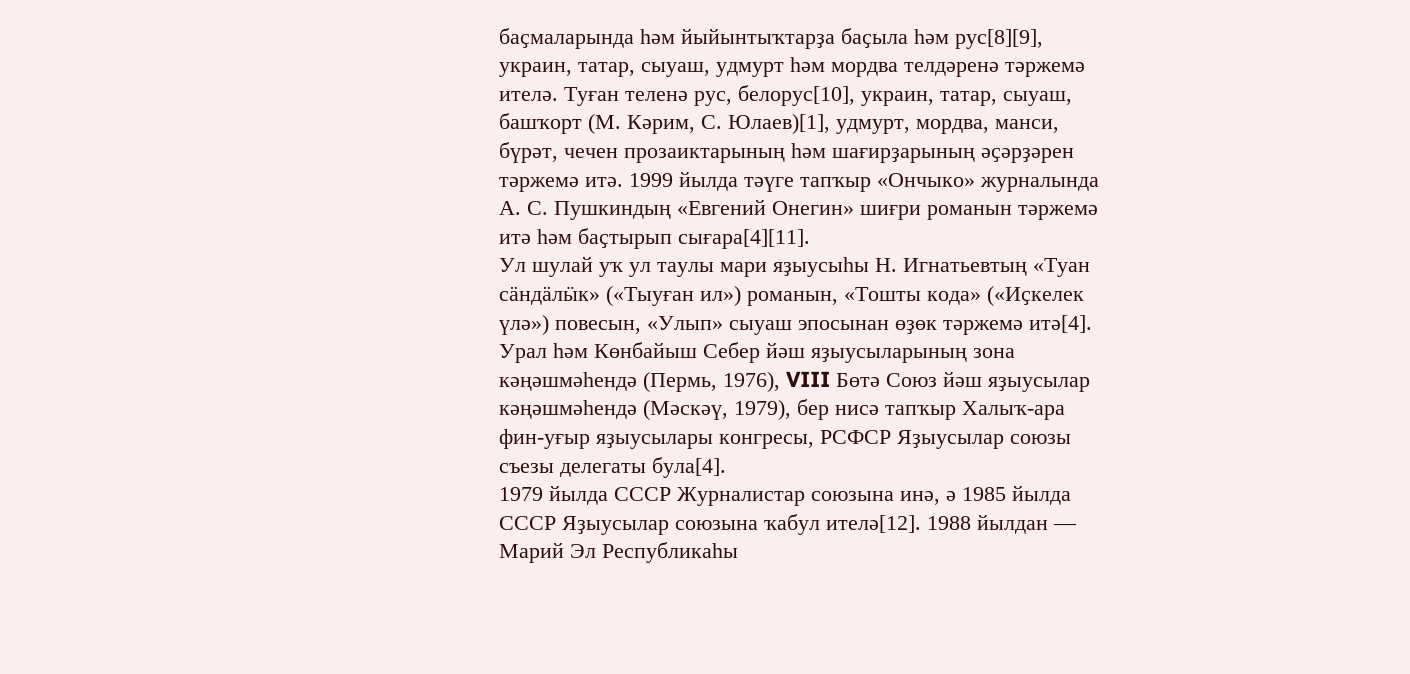баҫмаларында һәм йыйынтыҡтарҙа баҫыла һәм рус[8][9], украин, татар, сыуаш, удмурт һәм мордва телдәренә тәржемә ителә. Туған теленә рус, белорус[10], украин, татар, сыуаш, башҡорт (М. Кәрим, С. Юлаев)[1], удмурт, мордва, манси, бүрәт, чечен прозаиктарының һәм шағирҙарының әҫәрҙәрен тәржемә итә. 1999 йылда тәүге тапҡыр «Ончыко» журналында А. С. Пушкиндың «Евгений Онегин» шиғри романын тәржемә итә һәм баҫтырып сығара[4][11].
Ул шулай уҡ ул таулы мари яҙыусыһы Н. Игнатьевтың «Туан сӓндӓлӹк» («Тыуған ил») романын, «Тошты кода» («Иҫкелек үлә») повесын, «Улып» сыуаш эпосынан өҙөк тәржемә итә[4].
Урал һәм Көнбайыш Себер йәш яҙыусыларының зона кәңәшмәһендә (Пермь, 1976), VIII Бөтә Союз йәш яҙыусылар кәңәшмәһендә (Мәскәү, 1979), бер нисә тапҡыр Халыҡ-ара фин-уғыр яҙыусылары конгресы, РСФСР Яҙыусылар союзы съезы делегаты була[4].
1979 йылда СССР Журналистар союзына инә, ә 1985 йылда СССР Яҙыусылар союзына ҡабул ителә[12]. 1988 йылдан — Марий Эл Республикаһы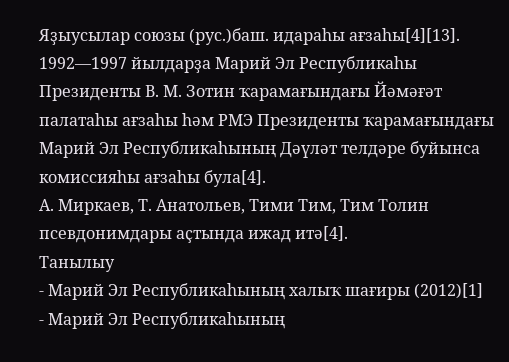Яҙыусылар союзы (рус.)баш. идараһы ағзаһы[4][13].
1992—1997 йылдарҙа Марий Эл Республикаһы Президенты В. М. Зотин ҡарамағындағы Йәмәғәт палатаһы ағзаһы һәм РМЭ Президенты ҡарамағындағы Марий Эл Республикаһының Дәүләт телдәре буйынса комиссияһы ағзаһы була[4].
А. Миркаев, Т. Анатольев, Тими Тим, Тим Толин псевдонимдары аҫтында ижад итә[4].
Танылыу
- Марий Эл Республикаһының халыҡ шағиры (2012)[1]
- Марий Эл Республикаһының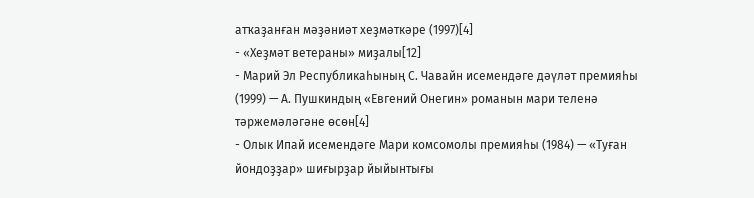атҡаҙанған мәҙәниәт хеҙмәткәре (1997)[4]
- «Хеҙмәт ветераны» миҙалы[12]
- Марий Эл Республикаһының С. Чавайн исемендәге дәүләт премияһы (1999) — А. Пушкиндың «Евгений Онегин» романын мари теленә тәржемәләгәне өсөн[4]
- Олык Ипай исемендәге Мари комсомолы премияһы (1984) — «Туған йондоҙҙар» шиғырҙар йыйынтығы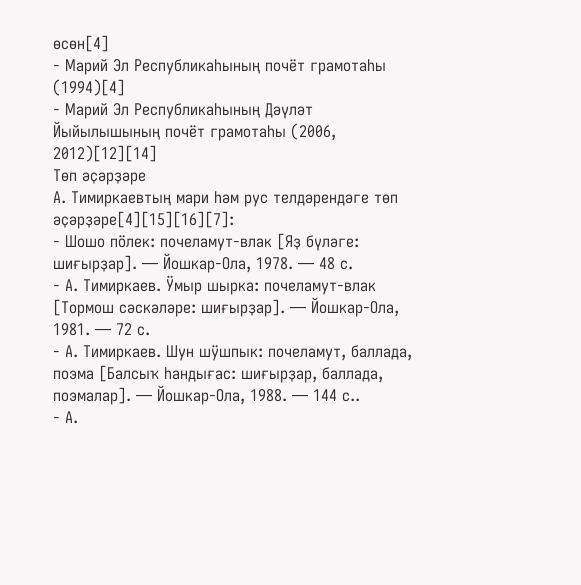өсөн[4]
- Марий Эл Республикаһының почёт грамотаһы (1994)[4]
- Марий Эл Республикаһының Дәүләт Йыйылышының почёт грамотаһы (2006, 2012)[12][14]
Төп әҫәрҙәре
А. Тимиркаевтың мари һәм рус телдәрендәге төп әҫәрҙәре[4][15][16][7]:
- Шошо пӧлек: почеламут-влак [Яҙ бүләге: шиғырҙар]. — Йошкар-Ола, 1978. — 48 с.
- А. Тимиркаев. Ӱмыр шырка: почеламут-влак [Тормош сәскәләре: шиғырҙар]. — Йошкар-Ола, 1981. — 72 с.
- А. Тимиркаев. Шун шӱшпык: почеламут, баллада, поэма [Балсыҡ һандығас: шиғырҙар, баллада, поэмалар]. — Йошкар-Ола, 1988. — 144 с..
- А.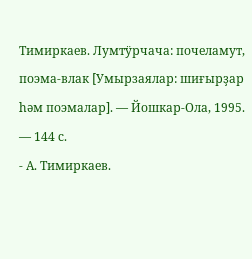Тимиркаев. Лумтӱрчача: почеламут, поэма-влак [Умырзаялар: шиғырҙар һәм поэмалар]. — Йошкар-Ола, 1995. — 144 с.
- А. Тимиркаев.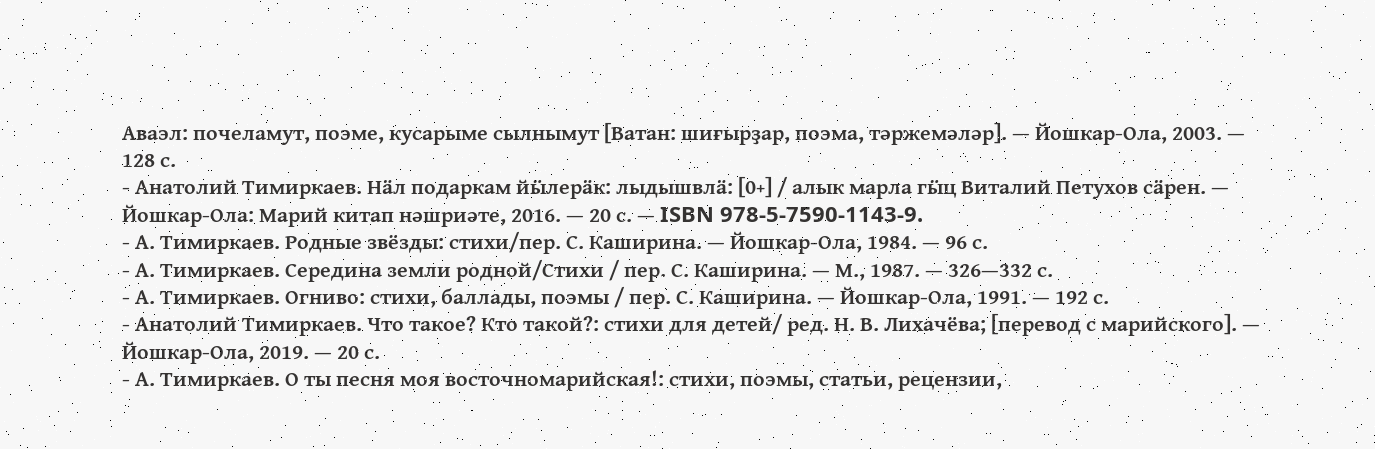Аваэл: почеламут, поэме, кусарыме сылнымут [Ватан: шиғырҙар, поэма, тәржемәләр]. — Йошкар-Ола, 2003. — 128 с.
- Анатолий Тимиркаев. Нӓл подаркам йӹлерӓк: лыдышвлӓ: [0+] / алык марла гӹц Виталий Петухов сӓрен. — Йошкар-Ола: Марий китап нәшриәте, 2016. — 20 с. — ISBN 978-5-7590-1143-9.
- А. Тимиркаев. Родные звёзды: стихи/пер. С. Каширина. — Йошкар-Ола, 1984. — 96 с.
- А. Тимиркаев. Середина земли родной/Стихи / пер. С. Каширина. — М., 1987. — 326—332 с.
- А. Тимиркаев. Огниво: стихи, баллады, поэмы / пер. С. Каширина. — Йошкар-Ола, 1991. — 192 с.
- Анатолий Тимиркаев. Что такое? Кто такой?: стихи для детей/ ред. Н. В. Лихачёва; [перевод с марийского]. — Йошкар-Ола, 2019. — 20 с.
- А. Тимиркаев. О ты песня моя восточномарийская!: стихи, поэмы, статьи, рецензии,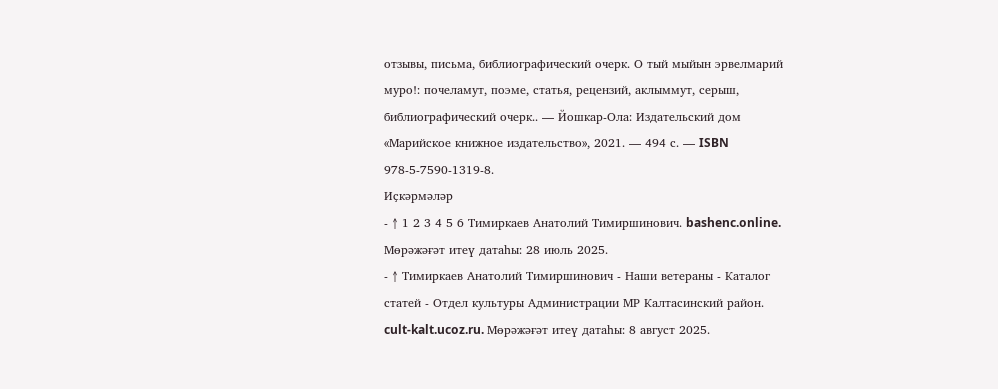отзывы, письма, библиографический очерк. О тый мыйын эрвелмарий муро!: почеламут, поэме, статья, рецензий, аклыммут, серыш, библиографический очерк.. — Йошкар-Ола: Издательский дом «Марийское книжное издательство», 2021. — 494 с. — ISBN 978-5-7590-1319-8.
Иҫкәрмәләр
- ↑ 1 2 3 4 5 6 Тимиркаев Анатолий Тимиршинович. bashenc.online. Мөрәжәғәт итеү датаһы: 28 июль 2025.
- ↑ Тимиркаев Анатолий Тимиршинович - Наши ветераны - Каталог статей - Отдел культуры Администрации МР Калтасинский район. cult-kalt.ucoz.ru. Мөрәжәғәт итеү датаһы: 8 август 2025.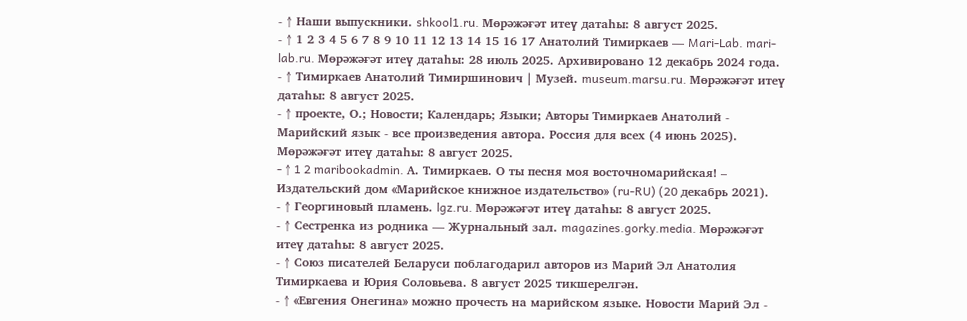- ↑ Наши выпускники. shkool1.ru. Мөрәжәғәт итеү датаһы: 8 август 2025.
- ↑ 1 2 3 4 5 6 7 8 9 10 11 12 13 14 15 16 17 Анатолий Тимиркаев — Mari-Lab. mari-lab.ru. Мөрәжәғәт итеү датаһы: 28 июль 2025. Архивировано 12 декабрь 2024 года.
- ↑ Тимиркаев Анатолий Тимиршинович | Музей. museum.marsu.ru. Мөрәжәғәт итеү датаһы: 8 август 2025.
- ↑ проекте, О.; Новости; Календарь; Языки; Авторы Тимиркаев Анатолий - Марийский язык - все произведения автора. Россия для всех (4 июнь 2025). Мөрәжәғәт итеү датаһы: 8 август 2025.
- ↑ 1 2 maribookadmin. А. Тимиркаев. О ты песня моя восточномарийская! – Издательский дом «Марийское книжное издательство» (ru-RU) (20 декабрь 2021).
- ↑ Георгиновый пламень. lgz.ru. Мөрәжәғәт итеү датаһы: 8 август 2025.
- ↑ Сестренка из родника — Журнальный зал. magazines.gorky.media. Мөрәжәғәт итеү датаһы: 8 август 2025.
- ↑ Союз писателей Беларуси поблагодарил авторов из Марий Эл Анатолия Тимиркаева и Юрия Соловьева. 8 август 2025 тикшерелгән.
- ↑ «Евгения Онегина» можно прочесть на марийском языке. Новости Марий Эл -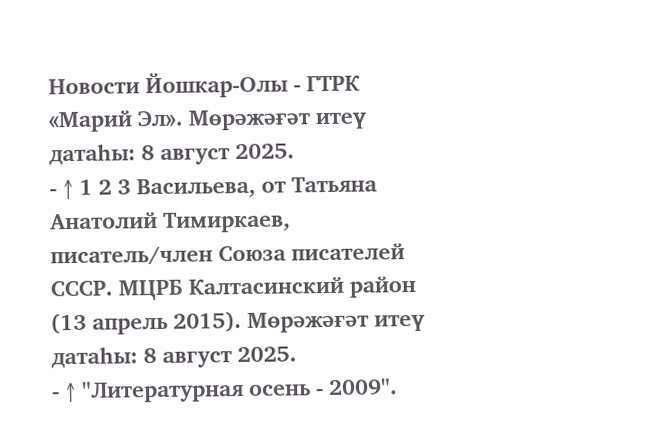Новости Йошкар-Олы - ГТРК «Марий Эл». Мөрәжәғәт итеү датаһы: 8 август 2025.
- ↑ 1 2 3 Васильева, от Татьяна Анатолий Тимиркаев, писатель/член Союза писателей СССР. МЦРБ Калтасинский район (13 апрель 2015). Мөрәжәғәт итеү датаһы: 8 август 2025.
- ↑ "Литературная осень - 2009".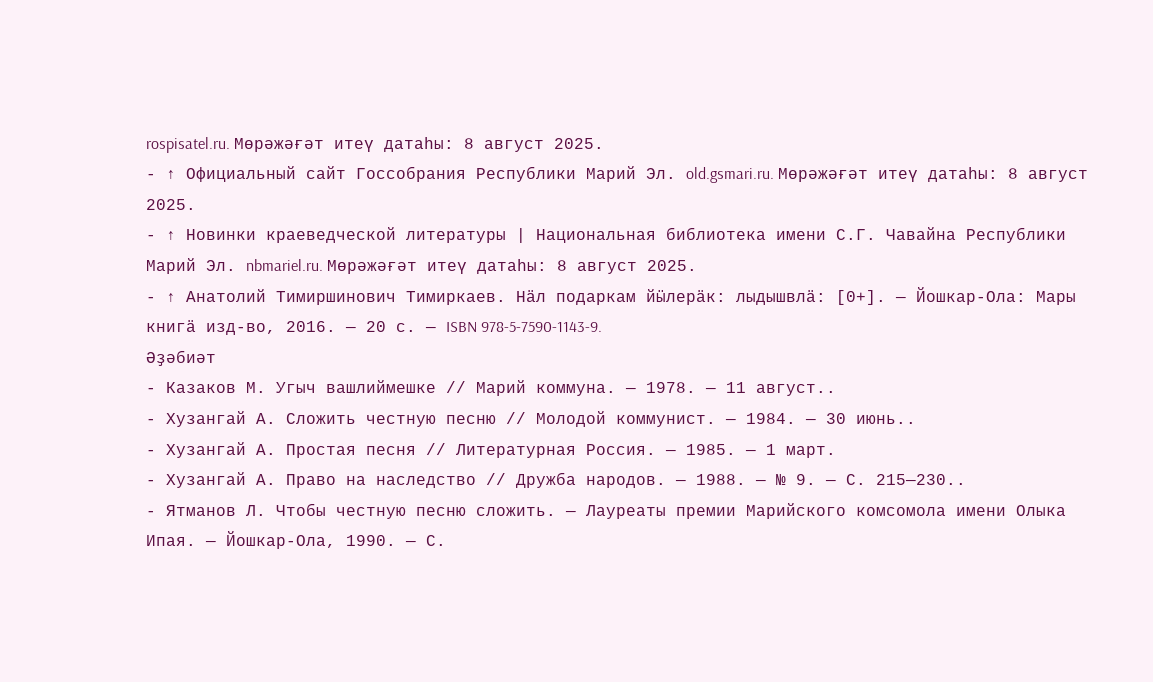rospisatel.ru. Мөрәжәғәт итеү датаһы: 8 август 2025.
- ↑ Официальный сайт Госсобрания Республики Марий Эл. old.gsmari.ru. Мөрәжәғәт итеү датаһы: 8 август 2025.
- ↑ Новинки краеведческой литературы | Национальная библиотека имени С.Г. Чавайна Республики Марий Эл. nbmariel.ru. Мөрәжәғәт итеү датаһы: 8 август 2025.
- ↑ Анатолий Тимиршинович Тимиркаев. Нӓл подаркам йӹлерӓк: лыдышвлӓ: [0+]. — Йошкар-Ола: Мары книгӓ изд-во, 2016. — 20 с. — ISBN 978-5-7590-1143-9.
Әҙәбиәт
- Казаков М. Угыч вашлиймешке // Марий коммуна. — 1978. — 11 август..
- Хузангай А. Сложить честную песню // Молодой коммунист. — 1984. — 30 июнь..
- Хузангай А. Простая песня // Литературная Россия. — 1985. — 1 март.
- Хузангай А. Право на наследство // Дружба народов. — 1988. — № 9. — С. 215—230..
- Ятманов Л. Чтобы честную песню сложить. — Лауреаты премии Марийского комсомола имени Олыка Ипая. — Йошкар-Ола, 1990. — С.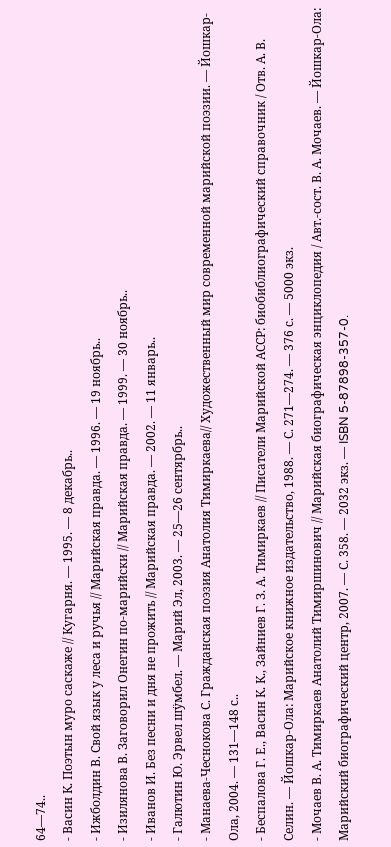64—74..
- Васин К. Поэтын муро саскаже // Кугарня. — 1995. — 8 декабрь..
- Ижболдин В. Свой язык у леса и ручья // Марийская правда. — 1996. — 19 ноябрь..
- Изилянова В. Заговорил Онегин по-марийски // Марийская правда. — 1999. — 30 ноябрь..
- Иванов И. Без песни и дня не прожить // Марийская правда. — 2002. — 11 январь..
- Галютин Ю. Эрвел шӱмбел. — Марий Эл, 2003. — 25—26 сентярбрь..
- Манаева-Чеснокова С. Гражданская поэзия Анатолия Тимиркаева// Художественный мир современной марийской поэзии. — Йошкар-Ола, 2004. — 131—148 с..
- Беспалова Г. Е., Васин К. К., Зайниев Г. З. А. Тимиркаев // Писатели Марийской АССР: биобиблиографический справочник / Отв. А. В. Селин. — Йошкар-Ола: Марийское книжное издательство, 1988. — С. 271—274. — 376 с. — 5000 экз.
- Мочаев В. А. Тимиркаев Анатолий Тимиршинович // Марийская биографическая энциклопедия / Авт.-сост. В. А. Мочаев. — Йошкар-Ола: Марийский биографический центр, 2007. — С. 358. — 2032 экз. — ISBN 5-87898-357-0.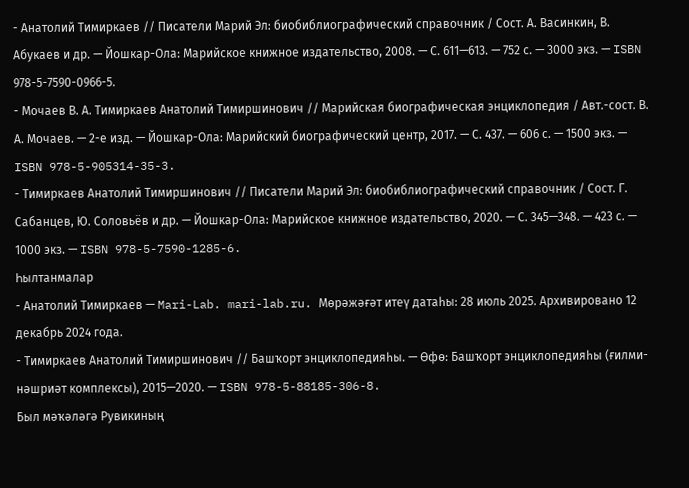- Анатолий Тимиркаев // Писатели Марий Эл: биобиблиографический справочник / Сост. А. Васинкин, В. Абукаев и др. — Йошкар-Ола: Марийское книжное издательство, 2008. — С. 611—613. — 752 с. — 3000 экз. — ISBN 978-5-7590-0966-5.
- Мочаев В. А. Тимиркаев Анатолий Тимиршинович // Марийская биографическая энциклопедия / Авт.-сост. В. А. Мочаев. — 2-е изд. — Йошкар-Ола: Марийский биографический центр, 2017. — С. 437. — 606 с. — 1500 экз. — ISBN 978-5-905314-35-3.
- Тимиркаев Анатолий Тимиршинович // Писатели Марий Эл: биобиблиографический справочник / Сост. Г. Сабанцев, Ю. Соловьёв и др. — Йошкар-Ола: Марийское книжное издательство, 2020. — С. 345—348. — 423 с. — 1000 экз. — ISBN 978-5-7590-1285-6.
Һылтанмалар
- Анатолий Тимиркаев — Mari-Lab. mari-lab.ru. Мөрәжәғәт итеү датаһы: 28 июль 2025. Архивировано 12 декабрь 2024 года.
- Тимиркаев Анатолий Тимиршинович // Башҡорт энциклопедияһы. — Өфө: Башҡорт энциклопедияһы (ғилми-нәшриәт комплексы), 2015—2020. — ISBN 978-5-88185-306-8.
Был мәҡәләгә Рувикиның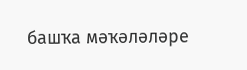башҡа мәҡәләләре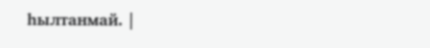һылтанмай. |